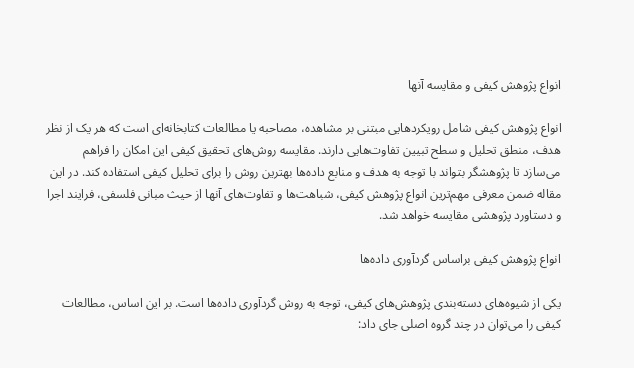انواع پژوهش کیفی و مقایسه آنها

انواع پژوهش کیفی شامل رویکردهایی مبتنی بر مشاهده، مصاحبه یا مطالعات کتابخانه‌ای است که هر یک از نظر هدف، منطق تحلیل و سطح تبیین تفاوت‌هایی دارند. مقایسه روش‌های تحقیق کیفی این امکان را فراهم می‌سازد تا پژوهشگر بتواند با توجه به هدف و منابع داده‌ها بهترین روش را برای تحلیل کیفی استفاده کند. در این مقاله ضمن معرفی مهم‌ترین انواع پژوهش کیفی، شباهت‌ها و تفاوت‌های آنها از حیث مبانی فلسفی، فرایند اجرا و دستاورد پژوهشی مقایسه خواهد شد.

انواع پژوهش کیفی براساس گردآوری داده‌ها

یکی از شیوه‌های دسته‌بندی پژوهش‌های کیفی، توجه به روش گردآوری داده‌ها است. بر این اساس، مطالعات کیفی را می‌توان در چند گروه اصلی جای داد: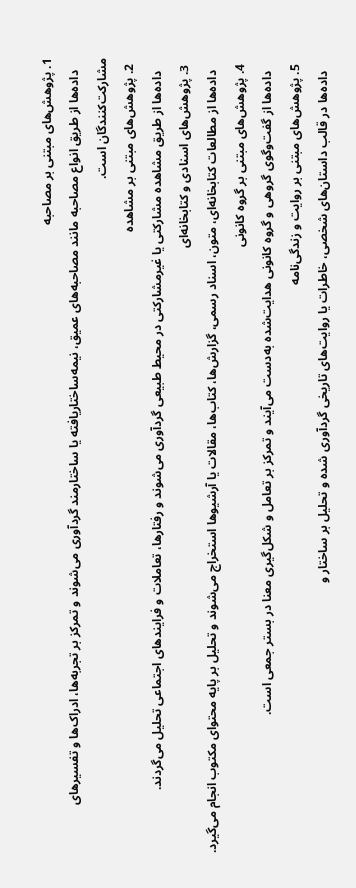1. پژوهش‌های مبتنی بر مصاحبه
    داده‌ها از طریق انواع مصاحبه مانند مصاحبه‌های عمیق، نیمه‌ساختاریافته یا ساختارمند گردآوری می‌شوند و تمرکز بر تجربه‌ها، ادراک‌ها و تفسیرهای مشارکت‌کنندگان است.
  2. پژوهش‌های مبتنی بر مشاهده
    داده‌ها از طریق مشاهده مشارکتی یا غیرمشارکتی در محیط طبیعی گردآوری می‌شوند و رفتارها، تعاملات و فرایندهای اجتماعی تحلیل می‌گردند.
  3. پژوهش‌های اسنادی و کتابخانه‌ای
    داده‌ها از مطالعات کتابخانه‌ای، متون، اسناد رسمی، گزارش‌ها، کتاب‌ها، مقالات یا آرشیوها استخراج می‌شوند و تحلیل بر پایه محتوای مکتوب انجام می‌گیرد.
  4. پژوهش‌های مبتنی بر گروه کانونی
    داده‌ها از گفت‌وگوی گروهی و گروه کانونی هدایت‌شده به‌دست می‌آیند و تمرکز بر تعامل و شکل‌گیری معنا در بستر جمعی است.
  5. پژوهش‌های مبتنی بر روایت و زندگی‌نامه
    داده‌ها در قالب داستان‌های شخصی، خاطرات یا روایت‌های تاریخی گردآوری شده و تحلیل بر ساختار و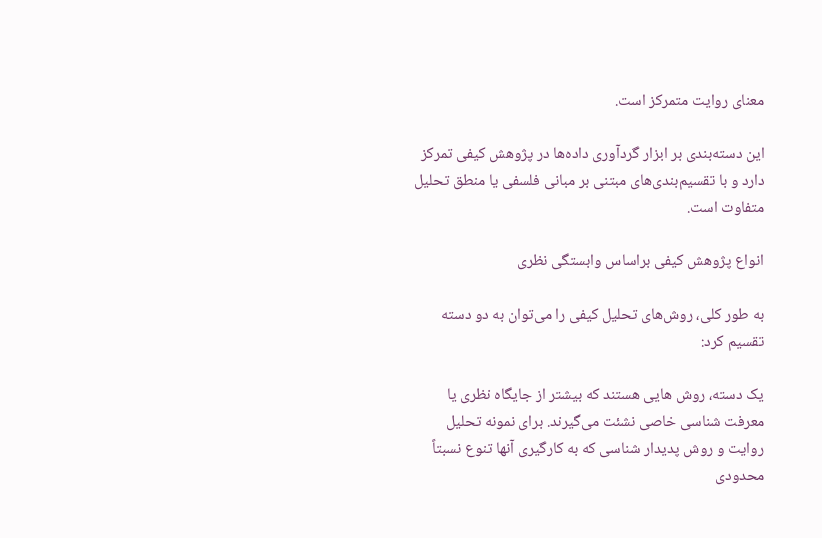معنای روایت متمرکز است.

این دسته‌بندی بر ابزار گردآوری داده‌ها در پژوهش کیفی تمرکز دارد و با تقسیم‌بندی‌های مبتنی بر مبانی فلسفی یا منطق تحلیل متفاوت است.

انواع پژوهش کیفی براساس وابستگی نظری

به طور کلی، روش‌های تحلیل کیفی را می‌توان به دو دسته تقسیم کرد:

یک دسته، روش هایی هستند که بیشتر از جایگاه نظری یا معرفت شناسی خاصی نشئت می‌گیرند. برای نمونه تحلیل روایت و روش پدیدار شناسی که به کار‌گیری آنها تنوع نسبتاً محدودی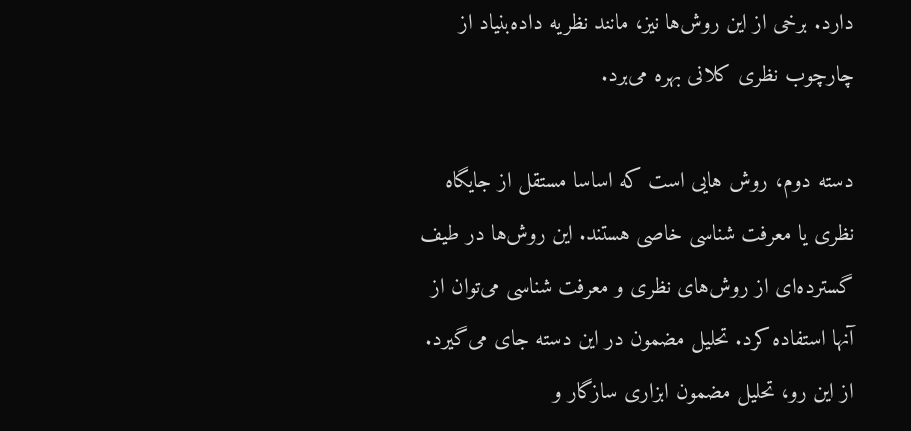دارد. برخی از این روش‌ها نیز، مانند نظریه داده‌بنیاد از چارچوب نظری کلانی بهره می‌برد.

دسته دوم، روش هایی است که اساسا مستقل از جایگاه نظری یا معرفت شناسی خاصی هستند. این روش‌ها در طیف گسترده‌ای از روش‌های نظری و معرفت شناسی می‌توان از آنها استفاده کرد. تحلیل مضمون در این دسته جای می‌گیرد. از این رو، تحلیل مضمون ابزاری سازگار و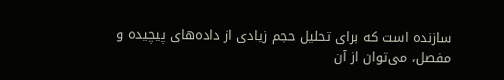سازنده است که برای تحلیل حجم زیادی از داده‌های پیچیده و مفصل، می‌توان از آن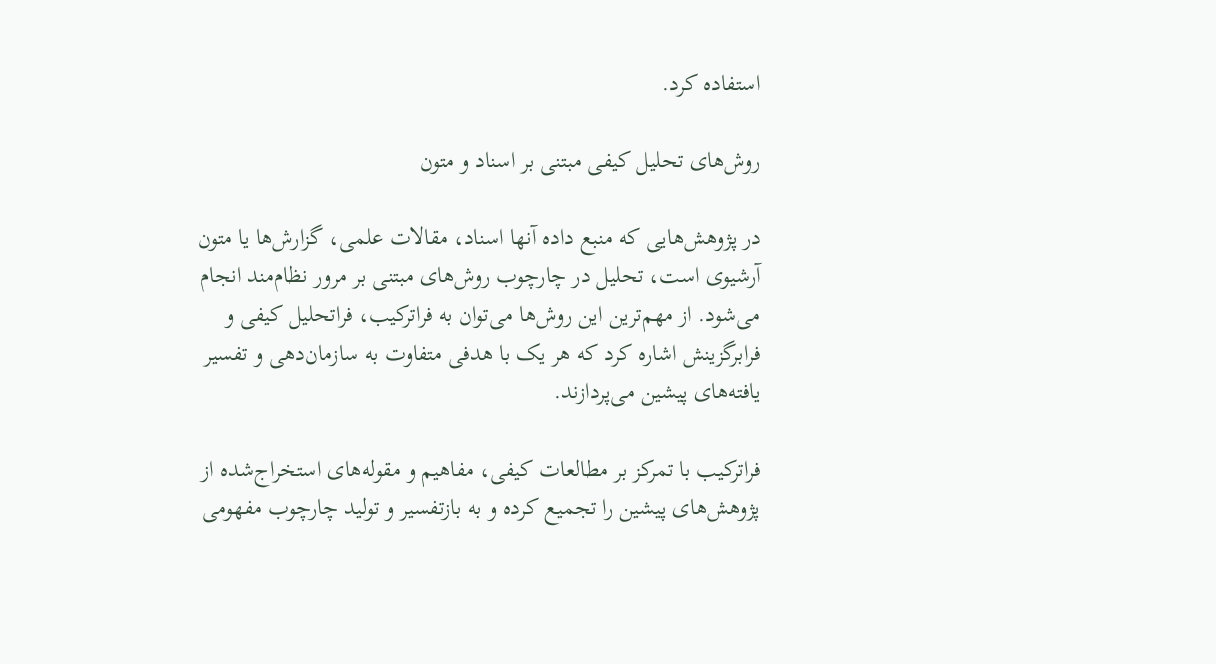استفاده کرد.

روش‌های تحلیل کیفی مبتنی بر اسناد و متون

در پژوهش‌هایی که منبع داده آنها اسناد، مقالات علمی، گزارش‌ها یا متون آرشیوی است، تحلیل در چارچوب روش‌های مبتنی بر مرور نظام‌مند انجام می‌شود. از مهم‌ترین این روش‌ها می‌توان به فراترکیب، فراتحلیل کیفی و فرابرگزینش اشاره کرد که هر یک با هدفی متفاوت به سازمان‌دهی و تفسیر یافته‌های پیشین می‌پردازند.

فراترکیب با تمرکز بر مطالعات کیفی، مفاهیم و مقوله‌های استخراج‌شده از پژوهش‌های پیشین را تجمیع کرده و به بازتفسیر و تولید چارچوب مفهومی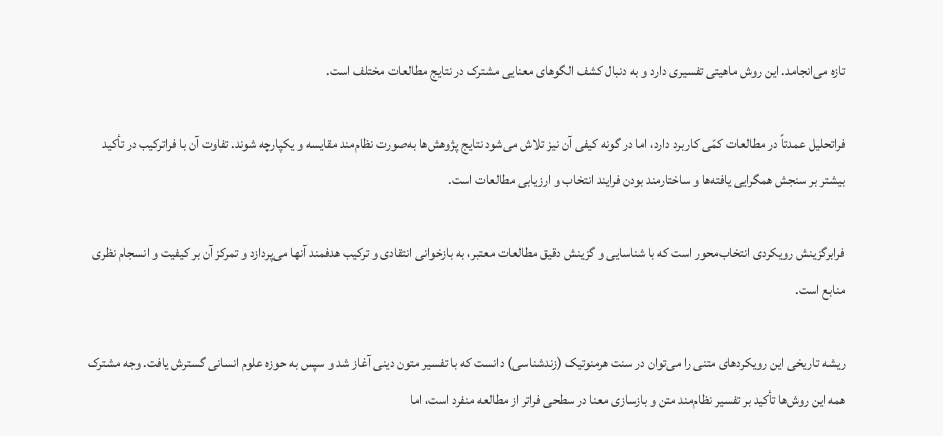تازه می‌انجامد. این روش ماهیتی تفسیری دارد و به دنبال کشف الگوهای معنایی مشترک در نتایج مطالعات مختلف است.

فراتحلیل عمدتاً در مطالعات کمّی کاربرد دارد، اما در گونه کیفی آن نیز تلاش می‌شود نتایج پژوهش‌ها به‌صورت نظام‌مند مقایسه و یکپارچه شوند. تفاوت آن با فراترکیب در تأکید بیشتر بر سنجش همگرایی یافته‌ها و ساختارمند بودن فرایند انتخاب و ارزیابی مطالعات است.

فرابرگزینش رویکردی انتخاب‌محور است که با شناسایی و گزینش دقیق مطالعات معتبر، به بازخوانی انتقادی و ترکیب هدفمند آنها می‌پردازد و تمرکز آن بر کیفیت و انسجام نظری منابع است.

ریشه تاریخی این رویکردهای متنی را می‌توان در سنت هرمنوتیک (زندشناسی) دانست که با تفسیر متون دینی آغاز شد و سپس به حوزه علوم انسانی گسترش یافت. وجه مشترک همه این روش‌ها تأکید بر تفسیر نظام‌مند متن و بازسازی معنا در سطحی فراتر از مطالعه منفرد است، اما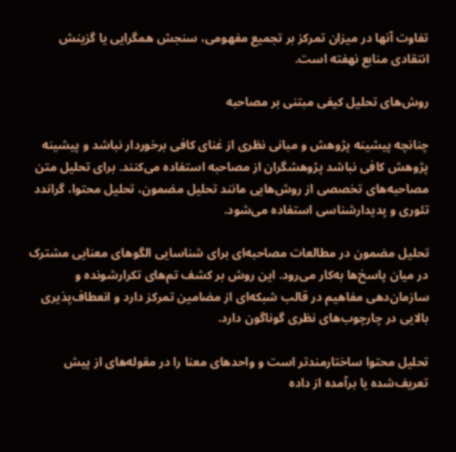تفاوت آنها در میزان تمرکز بر تجمیع مفهومی، سنجش همگرایی یا گزینش انتقادی منابع نهفته است.

روش‌های تحلیل کیفی مبتنی بر مصاحبه

چنانچه پیشینه پژوهش و مبانی نظری از غنای کافی برخوردار نباشد و پیشینه پژوهش کافی نباشد پژوهشگران از مصاحبه استفاده می‌کنند. برای تحلیل متن مصاحبه‌های تخصصی از روش‌هایی مانند تحلیل مضمون، تحلیل محتوا، گراندد تئوری و پدیدارشناسی استفاده می‌شود.

تحلیل مضمون در مطالعات مصاحبه‌ای برای شناسایی الگوهای معنایی مشترک در میان پاسخ‌ها به‌کار می‌رود. این روش بر کشف تم‌های تکرارشونده و سازمان‌دهی مفاهیم در قالب شبکه‌ای از مضامین تمرکز دارد و انعطاف‌پذیری بالایی در چارچوب‌های نظری گوناگون دارد.

تحلیل محتوا ساختارمندتر است و واحدهای معنا را در مقوله‌های از پیش تعریف‌شده یا برآمده از داده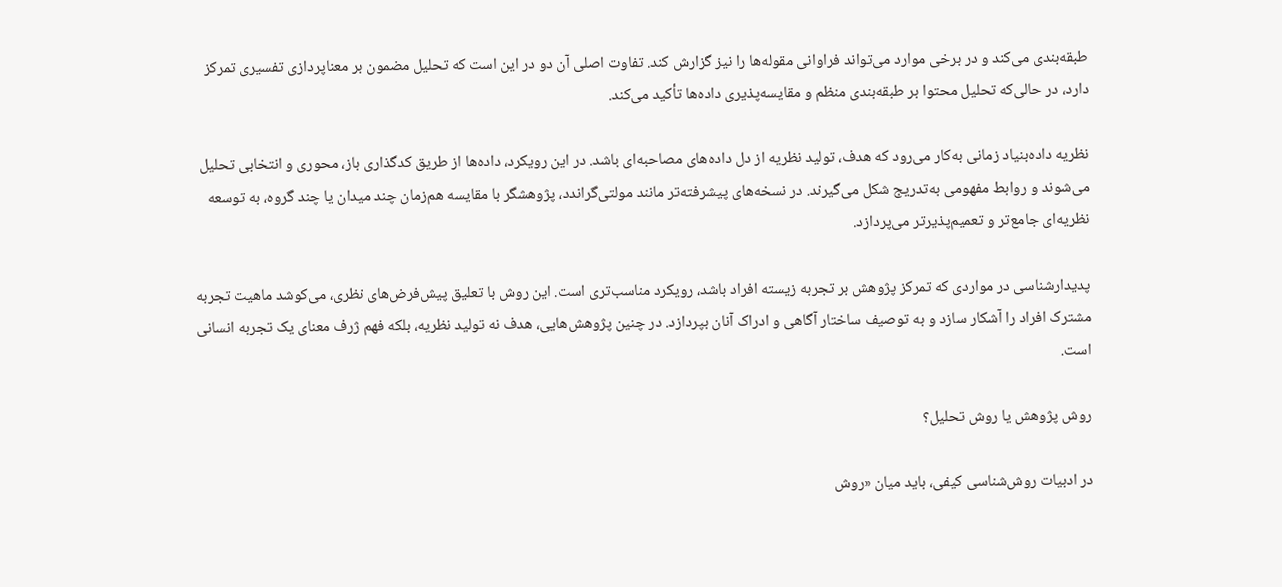طبقه‌بندی می‌کند و در برخی موارد می‌تواند فراوانی مقوله‌ها را نیز گزارش کند. تفاوت اصلی آن دو در این است که تحلیل مضمون بر معناپردازی تفسیری تمرکز دارد، در حالی‌که تحلیل محتوا بر طبقه‌بندی منظم و مقایسه‌پذیری داده‌ها تأکید می‌کند.

نظریه داده‌بنیاد زمانی به‌کار می‌رود که هدف، تولید نظریه از دل داده‌های مصاحبه‌ای باشد. در این رویکرد، داده‌ها از طریق کدگذاری باز، محوری و انتخابی تحلیل می‌شوند و روابط مفهومی به‌تدریج شکل می‌گیرند. در نسخه‌های پیشرفته‌تر مانند مولتی‌گراندد، پژوهشگر با مقایسه هم‌زمان چند میدان یا چند گروه، به توسعه نظریه‌ای جامع‌تر و تعمیم‌پذیرتر می‌پردازد.

پدیدارشناسی در مواردی که تمرکز پژوهش بر تجربه زیسته افراد باشد، رویکرد مناسب‌تری است. این روش با تعلیق پیش‌فرض‌های نظری، می‌کوشد ماهیت تجربه مشترک افراد را آشکار سازد و به توصیف ساختار آگاهی و ادراک آنان بپردازد. در چنین پژوهش‌هایی، هدف نه تولید نظریه، بلکه فهم ژرف معنای یک تجربه انسانی است.

روش پژوهش یا روش تحلیل؟

در ادبیات روش‌شناسی کیفی، باید میان «روش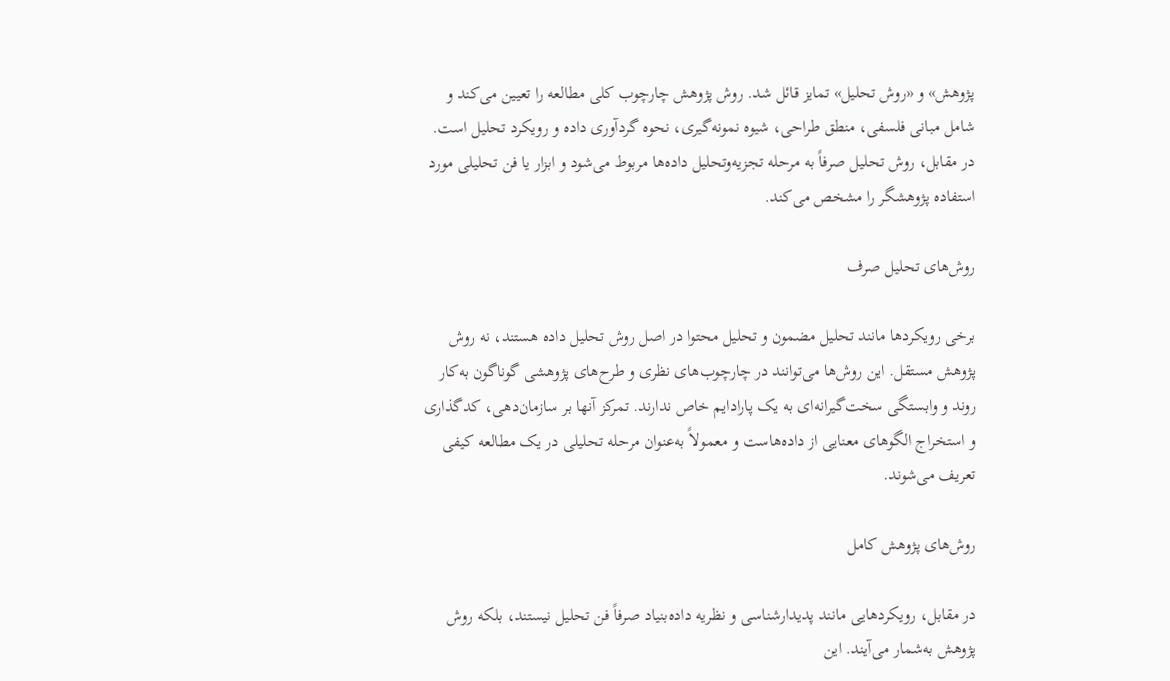پژوهش» و «روش تحلیل» تمایز قائل شد. روش پژوهش چارچوب کلی مطالعه را تعیین می‌کند و شامل مبانی فلسفی، منطق طراحی، شیوه نمونه‌گیری، نحوه گردآوری داده و رویکرد تحلیل است. در مقابل، روش تحلیل صرفاً به مرحله تجزیه‌وتحلیل داده‌ها مربوط می‌شود و ابزار یا فن تحلیلی مورد استفاده پژوهشگر را مشخص می‌کند.

روش‌های تحلیل صرف

برخی رویکردها مانند تحلیل مضمون و تحلیل محتوا در اصل روش تحلیل داده هستند، نه روش پژوهش مستقل. این روش‌ها می‌توانند در چارچوب‌های نظری و طرح‌های پژوهشی گوناگون به‌کار روند و وابستگی سخت‌گیرانه‌ای به یک پارادایم خاص ندارند. تمرکز آنها بر سازمان‌دهی، کدگذاری و استخراج الگوهای معنایی از داده‌هاست و معمولاً به‌عنوان مرحله تحلیلی در یک مطالعه کیفی تعریف می‌شوند.

روش‌های پژوهش کامل

در مقابل، رویکردهایی مانند پدیدارشناسی و نظریه داده‌بنیاد صرفاً فن تحلیل نیستند، بلکه روش پژوهش به‌شمار می‌آیند. این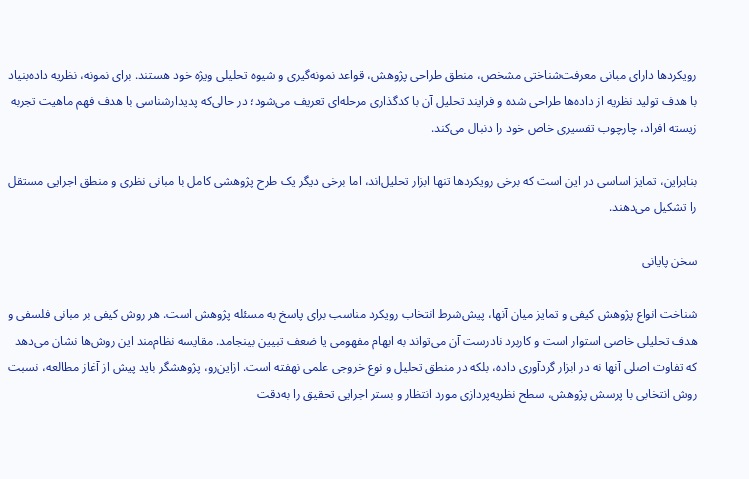رویکردها دارای مبانی معرفت‌شناختی مشخص، منطق طراحی پژوهش، قواعد نمونه‌گیری و شیوه تحلیلی ویژه خود هستند. برای نمونه، نظریه داده‌بنیاد با هدف تولید نظریه از داده‌ها طراحی شده و فرایند تحلیل آن با کدگذاری مرحله‌ای تعریف می‌شود؛ در حالی‌که پدیدارشناسی با هدف فهم ماهیت تجربه زیسته افراد، چارچوب تفسیری خاص خود را دنبال می‌کند.

بنابراین، تمایز اساسی در این است که برخی رویکردها تنها ابزار تحلیل‌اند، اما برخی دیگر یک طرح پژوهشی کامل با مبانی نظری و منطق اجرایی مستقل را تشکیل می‌دهند.

سخن پایانی

شناخت انواع پژوهش کیفی و تمایز میان آنها، پیش‌شرط انتخاب رویکرد مناسب برای پاسخ به مسئله پژوهش است. هر روش کیفی بر مبانی فلسفی و هدف تحلیلی خاصی استوار است و کاربرد نادرست آن می‌تواند به ابهام مفهومی یا ضعف تبیین بینجامد. مقایسه نظام‌مند این روش‌ها نشان می‌دهد که تفاوت اصلی آنها نه در ابزار گردآوری داده، بلکه در منطق تحلیل و نوع خروجی علمی نهفته است. ازاین‌رو، پژوهشگر باید پیش از آغاز مطالعه، نسبت روش انتخابی با پرسش پژوهش، سطح نظریه‌پردازی مورد انتظار و بستر اجرایی تحقیق را به‌دقت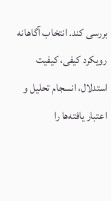بررسی کند. انتخاب آگاهانه رویکرد کیفی، کیفیت استدلال، انسجام تحلیل و اعتبار یافته‌ها را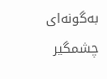به‌گونه‌ای چشمگیر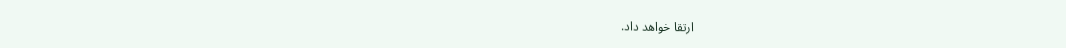ارتقا خواهد داد.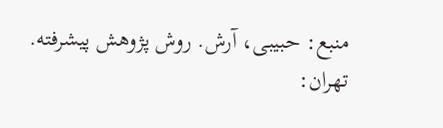منبع: حبیبی، آرش. روش پژوهش پیشرفته. تهران: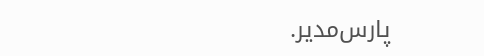پارس‌مدیر.